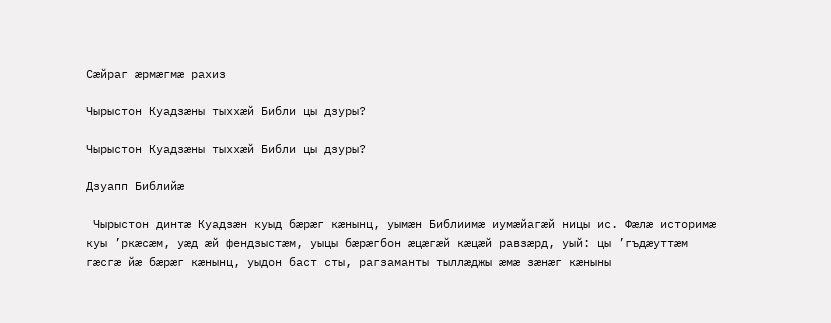Сӕйраг ӕрмӕгмӕ рахиз

Чырыстон Куадзӕны тыххӕй Библи цы дзуры?

Чырыстон Куадзӕны тыххӕй Библи цы дзуры?

Дзуапп Библийӕ

 Чырыстон динтӕ Куадзӕн куыд бӕрӕг кӕнынц, уымӕн Библиимӕ иумӕйагӕй ницы ис. Фӕлӕ историмӕ куы ’ркӕсӕм, уӕд ӕй фендзыстӕм, уыцы бӕрӕгбон ӕцӕгӕй кӕцӕй равзӕрд, уый: цы ’гъдӕуттӕм гӕсгӕ йӕ бӕрӕг кӕнынц, уыдон баст сты, рагзаманты тыллӕджы ӕмӕ зӕнӕг кӕныны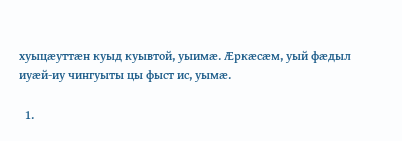хуыцӕуттӕн куыд куывтой, уыимӕ. Ӕркӕсӕм, уый фӕдыл иуӕй-иу чингуыты цы фыст ис, уымӕ.

  1.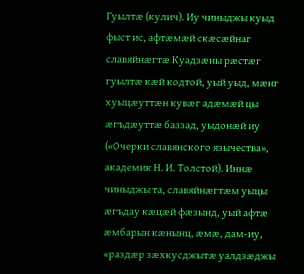Гуылтӕ (кулич). Иу чиныджы куыд фыст ис, афтӕмӕй скӕсӕйнаг славяйнӕгтӕ Куадзӕны рӕстӕг гуылтӕ кӕй кодтой, уый уыд, мӕнг хуыцӕуттӕн кувӕг адӕмӕй цы ӕгъдӕуттӕ баззад, уыдонӕй иу («Очерки славянского язычества», академик Н. И. Толстой). Иннӕ чиныджы та, славяйнӕгтӕм уыцы ӕгъдау кӕцӕй фӕзынд, уый афтӕ ӕмбарын кӕнынц, ӕмӕ, дам-иу, «раздӕр зӕхкусджытӕ уалдзӕджы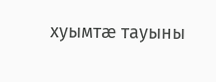хуымтӕ тауыны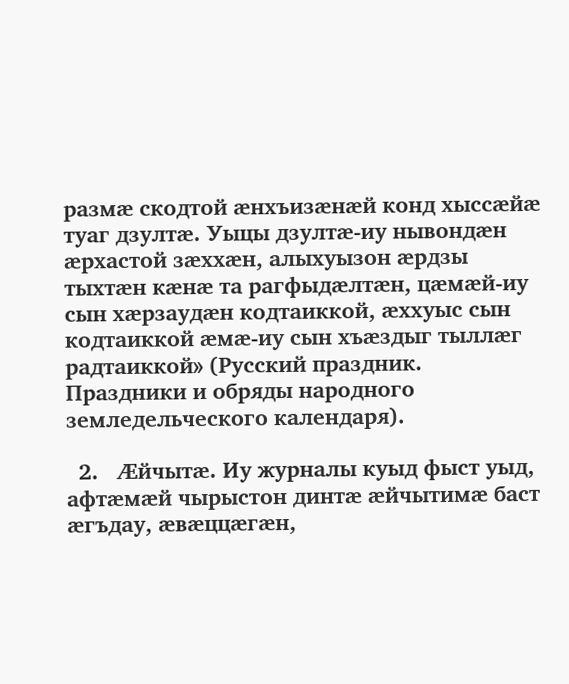размӕ скодтой ӕнхъизӕнӕй конд хыссӕйӕ туаг дзултӕ. Уыцы дзултӕ-иу нывондӕн ӕрхастой зӕххӕн, алыхуызон ӕрдзы тыхтӕн кӕнӕ та рагфыдӕлтӕн, цӕмӕй-иу сын хӕрзаудӕн кодтаиккой, ӕххуыс сын кодтаиккой ӕмӕ-иу сын хъӕздыг тыллӕг радтаиккой» (Русский праздник. Праздники и обряды народного земледельческого календаря).

  2.   Ӕйчытӕ. Иу журналы куыд фыст уыд, афтӕмӕй чырыстон динтӕ ӕйчытимӕ баст ӕгъдау, ӕвӕццӕгӕн,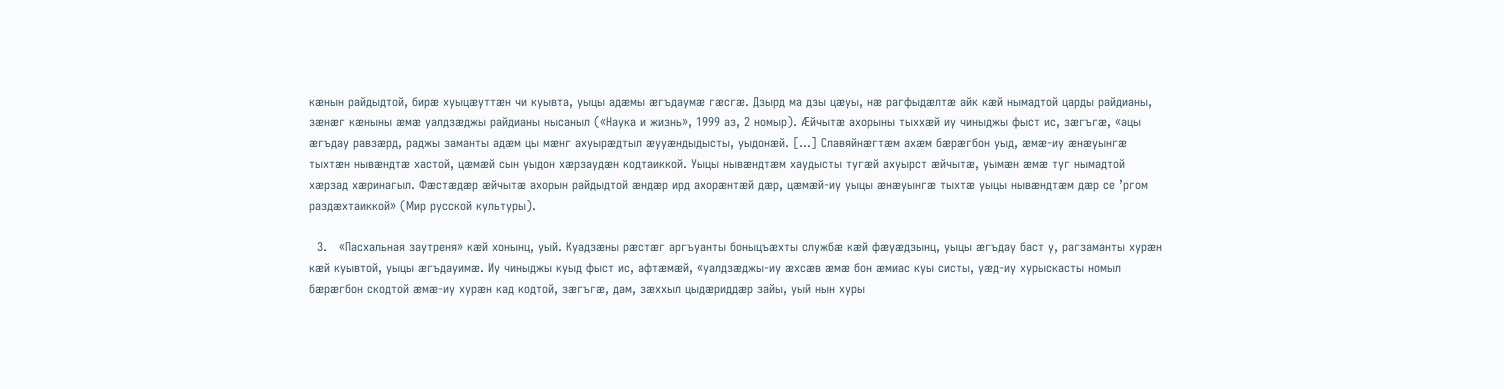кӕнын райдыдтой, бирӕ хуыцӕуттӕн чи куывта, уыцы адӕмы ӕгъдаумӕ гӕсгӕ. Дзырд ма дзы цӕуы, нӕ рагфыдӕлтӕ айк кӕй нымадтой царды райдианы, зӕнӕг кӕныны ӕмӕ уалдзӕджы райдианы нысаныл («Наука и жизнь», 1999 аз, 2 номыр). Ӕйчытӕ ахорыны тыххӕй иу чиныджы фыст ис, зӕгъгӕ, «ацы ӕгъдау равзӕрд, раджы заманты адӕм цы мӕнг ахуырӕдтыл ӕууӕндыдысты, уыдонӕй. [...] Славяйнӕгтӕм ахӕм бӕрӕгбон уыд, ӕмӕ-иу ӕнӕуынгӕ тыхтӕн нывӕндтӕ хастой, цӕмӕй сын уыдон хӕрзаудӕн кодтаиккой. Уыцы нывӕндтӕм хаудысты тугӕй ахуырст ӕйчытӕ, уымӕн ӕмӕ туг нымадтой хӕрзад хӕринагыл. Фӕстӕдӕр ӕйчытӕ ахорын райдыдтой ӕндӕр ирд ахорӕнтӕй дӕр, цӕмӕй-иу уыцы ӕнӕуынгӕ тыхтӕ уыцы нывӕндтӕм дӕр се ’ргом раздӕхтаиккой» (Мир русской культуры).

  3.   «Пасхальная заутреня» кӕй хонынц, уый. Куадзӕны рӕстӕг аргъуанты боныцъӕхты службӕ кӕй фӕуӕдзынц, уыцы ӕгъдау баст у, рагзаманты хурӕн кӕй куывтой, уыцы ӕгъдауимӕ. Иу чиныджы куыд фыст ис, афтӕмӕй, «уалдзӕджы-иу ӕхсӕв ӕмӕ бон ӕмиас куы систы, уӕд-иу хурыскасты номыл бӕрӕгбон скодтой ӕмӕ-иу хурӕн кад кодтой, зӕгъгӕ, дам, зӕххыл цыдӕриддӕр зайы, уый нын хуры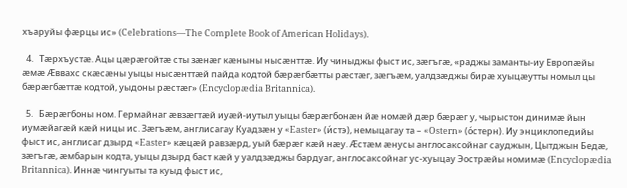хъаруйы фӕрцы ис» (Celebrations—The Complete Book of American Holidays).

  4.   Тӕрхъустӕ. Ацы цӕрӕгойтӕ сты зӕнӕг кӕныны нысӕнттӕ. Иу чиныджы фыст ис, зӕгъгӕ, «раджы заманты-иу Европӕйы ӕмӕ Ӕввахс скӕсӕны уыцы нысӕнттӕй пайда кодтой бӕрӕгбӕтты рӕстӕг, зӕгъӕм, уалдзӕджы бирӕ хуыцӕутты номыл цы бӕрӕгбӕттӕ кодтой, уыдоны рӕстӕг» (Encyclopædia Britannica).

  5.   Бӕрӕгбоны ном. Гермайнаг ӕвзӕгтӕй иуӕй-иутыл уыцы бӕрӕгбонӕн йӕ номӕй дӕр бӕрӕг у, чырыстон динимӕ йын иумӕйагӕй кӕй ницы ис. Зӕгъӕм, англисагау Куадзӕн у «Easter» (и́стэ), немыцагау та – «Ostern» (о́стерн). Иу энциклопедийы фыст ис, англисаг дзырд «Easter» кӕцӕй равзӕрд, уый бӕрӕг кӕй нӕу. Ӕстӕм ӕнусы англосаксойнаг сауджын, Цытджын Бедӕ, зӕгъгӕ, ӕмбарын кодта, уыцы дзырд баст кӕй у уалдзӕджы бардуаг, англосаксойнаг ус-хуыцау Эострӕйы номимӕ (Encyclopædia Britannica). Иннӕ чингуыты та куыд фыст ис,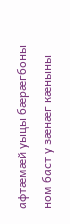афтӕмӕй уыцы бӕрӕгбоны ном баст у зӕнӕг кӕныны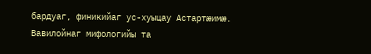бардуаг, финикийаг ус-хуыцау Астартӕимӕ. Вавилойнаг мифологийы та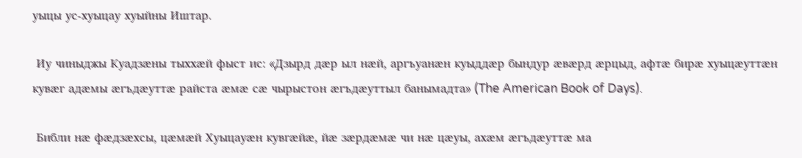уыцы ус-хуыцау хуыйны Иштар.

 Иу чиныджы Куадзӕны тыххӕй фыст ис: «Дзырд дӕр ыл нӕй, аргъуанӕн куыддӕр бындур ӕвӕрд ӕрцыд, афтӕ бирӕ хуыцӕуттӕн кувӕг адӕмы ӕгъдӕуттӕ райста ӕмӕ сӕ чырыстон ӕгъдӕуттыл банымадта» (The American Book of Days).

 Библи нӕ фӕдзӕхсы, цӕмӕй Хуыцауӕн кувгӕйӕ, йӕ зӕрдӕмӕ чи нӕ цӕуы, ахӕм ӕгъдӕуттӕ ма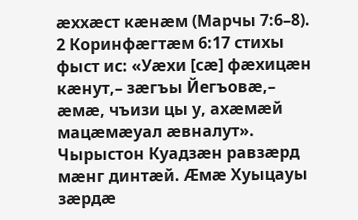ӕххӕст кӕнӕм (Марчы 7:6–8). 2 Коринфӕгтӕм 6:17 стихы фыст ис: «Уӕхи [сӕ] фӕхицӕн кӕнут,– зӕгъы Йегъовӕ,– ӕмӕ, чъизи цы у, ахӕмӕй мацӕмӕуал ӕвналут». Чырыстон Куадзӕн равзӕрд мӕнг динтӕй. Ӕмӕ Хуыцауы зӕрдӕ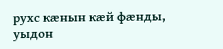рухс кӕнын кӕй фӕнды, уыдон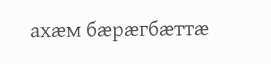ахӕм бӕрӕгбӕттӕ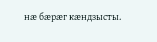нӕ бӕрӕг кӕндзысты.